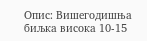Опис: Вишегодишња биљка висока 10-15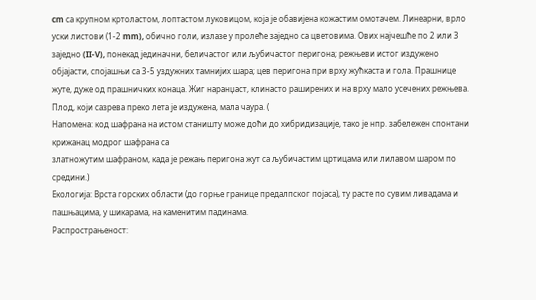cm са крупном кртоластом, лоптастом луковицом, која је обавијена кожастим омотачем. Линеарни, врло уски листови (1-2 mm), обично голи, излазе у пролеће заједно са цветовима. Ових најчешће по 2 или 3 заједно (II-V), понекад јединачни, беличастог или љубичастог перигона; режњеви истог издужено објајасти, спојашњи са 3-5 уздужних тамнијих шара; цев перигона при врху жућкаста и гола. Прашнице жуте, дуже од прашничких конаца. Жиг наранџаст, клинасто раширених и на врху мало усечених режњева. Плод, који сазрева преко лета је издужена, мала чаура. (
Напомена: код шафрана на истом станишту може доћи до хибридизације, тако је нпр. забележен спонтани крижанац модрог шафрана са
златножутим шафраном, када је режањ перигона жут са љубичастим цртицама или лилавом шаром по средини.)
Екологија: Врста горских области (до горње границе предалпског појаса), ту расте по сувим ливадама и пашњацима, у шикарама, на каменитим падинама.
Распрострањеност: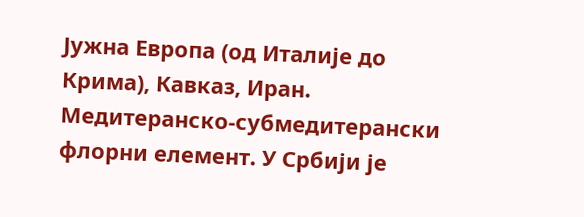Јужна Европа (од Италије до Крима), Кавказ, Иран. Медитеранско-субмедитерански
флорни елемент. У Србији је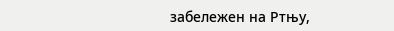забележен на Ртњу,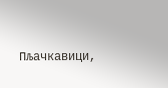Пљачкавици,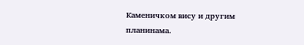Каменичком вису и другим планинама.